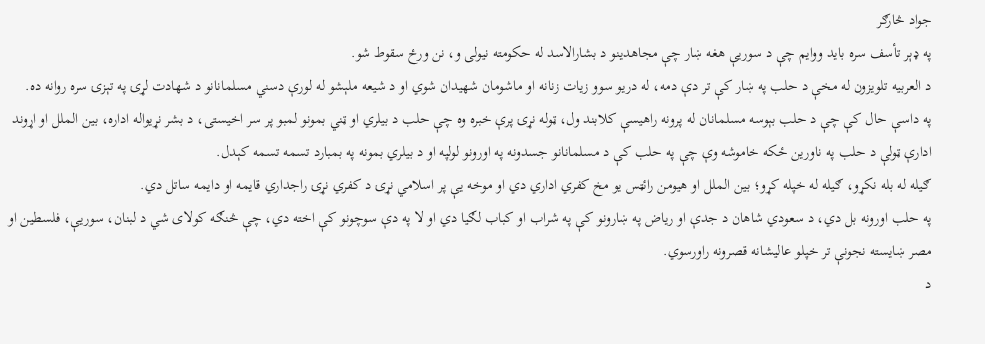جواد څارګر
په ډېر تأسف سره باید ووایم چې د سوریې هغه ښار چې مجاهدینو د بشارالاسد له حکومته نیولی و، نن ورځ سقوط شو.
د العربیه تلویزون له مخې د حلب په ښار کې تر دې دمه، له دریو سوو زیات زنانه او ماشومان شهیدان شوي او د شیعه ملېشو له لورې دسني مسلمانانو د شهادت لړۍ په تېزۍ سره روانه ده.
په داسې حال کې چې د حلب بېوسه مسلمانان له پرونه راهیسې کلابند ول، ټوله نړۍ پرې خبره وه چې حلب د بیلري او ټني بمونو لمبو پر سر اخیستی، د بشر نړیواله اداره، بین الملل او اړوند ادارې ټولې د حلب په ناورین ځکه خاموشه وې چې په حلب کې د مسلمانانو جسدونه په اورونو لولپه او د بیلري بمونه په بمبارد تسمه تسمه کېدل.
ګیله له بله نکړو، ګیله له خپله کړو؛ بین الملل او هیومن رائټس یو مخ کفري اداري دي او موخه یې پر اسلامي نړۍ د کفري نړۍ راجداري قایمه او دایمه ساتل دي.
په حلب اورونه بل دي، د سعودي شاهان د جدې او ریاض په ښارونو کې په شراب او کباب لګیا دي او لا په دې سوچونو کې اخته دي، چې څنګه کولای شي د لبنان، سوریې، فلسطین او مصر ښایسته نجونې تر خپلو عالیشانه قصرونه راورسوي.
د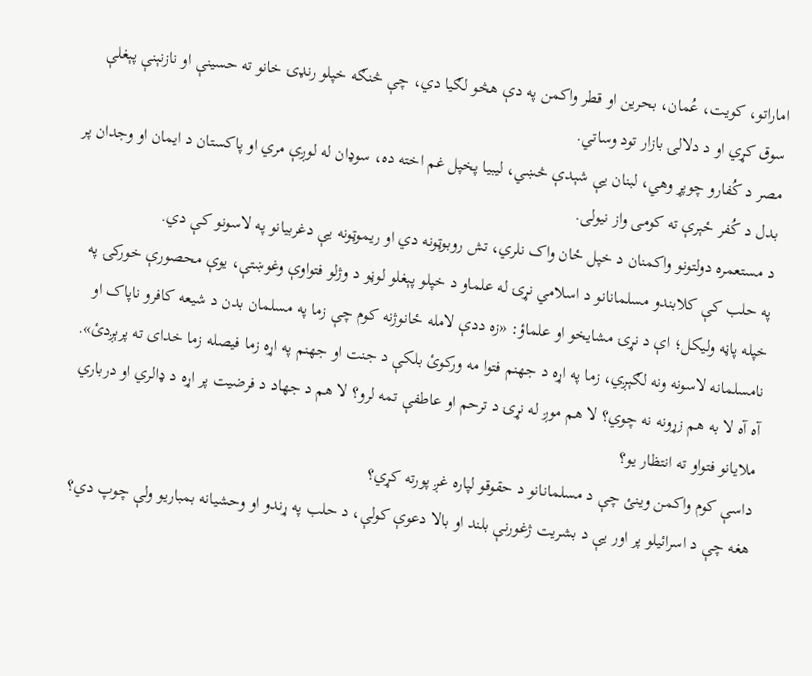اماراتو، کویت، عُمان، بحرین او قطر واکمن په دې هڅو لګیا دي، چې څنګه خپلو رنډۍ خانو ته حسینې او نازنېنې پېغلې سوق کړي او د دلالۍ بازار تود وساتي.
مصر د کُفارو چوپړ وهي، لبنان یې شېدې څښي، لیبیا پخپل غم اخته ده، سوډان له لوږې مري او پاکستان د ایمان او وجدان پر بدل د کُفر ځېرې ته کومی واز نیولی.
د مستعمره دولتونو واکمنان د خپل ځان واک نلري، تش روبوټونه دي او ریموټونه یې دغربیانو په لاسونو کې دي.
په حلب کې کلابندو مسلمانانو د اسلامي نړۍ له علماو د خپلو پېغلو لوڼو د وژلو فتواوې وغوښتې، یوې محصورې خورکۍ په خپله پاڼه ولیکل؛ اې د نړۍ مشایخو او علماؤ: «زه ددې لامله ځانوژنه کوم چې زما په مسلمان بدن د شیعه کافرو ناپاک او نامسلمانه لاسونه ونه لګېږي، زما په اړه د جهنم فتوا مه ورکوئ بلکې د جنت او جهنم په اړه زما فیصله زما خدای ته پرېږدئ».
آه آه لا به هم زړونه نه چوي؟ لا هم موږ له نړۍ د ترحم او عاطفې تمه لرو؟ لا هم د جهاد د فرضیت پر اړه د ډالري او درباري ملایانو فتواو ته انتظار یو؟
داسې کوم واکمن وینئ چې د مسلمانانو د حقوقو لپاره غږ پورته کړي؟
هغه چې د اسرائیلو پر اور یې د بشریت ژغورنې بلند او بالا دعوې کولې، د حلب په ړندو او وحشیانه بمباریو ولې چوپ دي؟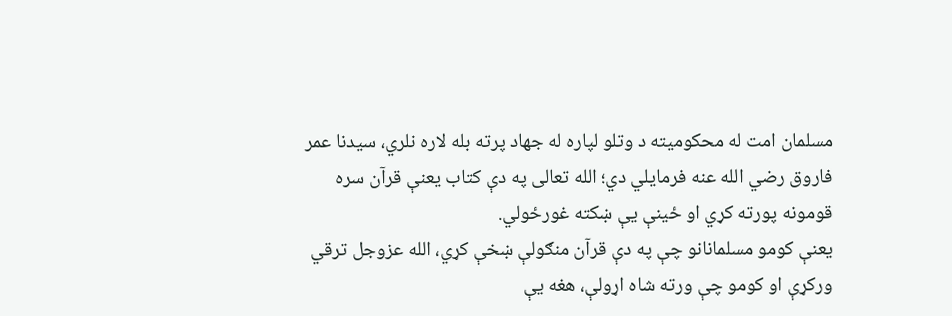مسلمان امت له محکومیته د وتلو لپاره له جهاد پرته بله لاره نلري، سیدنا عمر فاروق رضي الله عنه فرمایلي دي؛ الله تعالی په دې کتاب یعنې قرآن سره قومونه پورته کړي او ځینې یې ښکته غورځولي.
یعنې کومو مسلمانانو چې په دې قرآن منګولې ښخې کړي، الله عزوجل ترقي ورکړې او کومو چې ورته شاه اړولې، هغه یې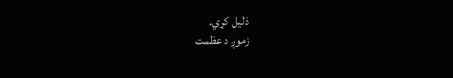ذلیل کړي.
زموږ د عظمت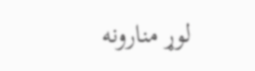لوړ منارونه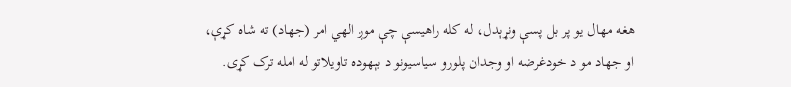هغه مهال یو پر بل پسې ونړېدل، له کله راهیسې چې موږ الهي امر (جهاد) ته شاه کړې، او جهاد مو د خودغرضه او وجدان پلورو سیاسیونو د بېهوده تاویلاتو له امله ترک کړی.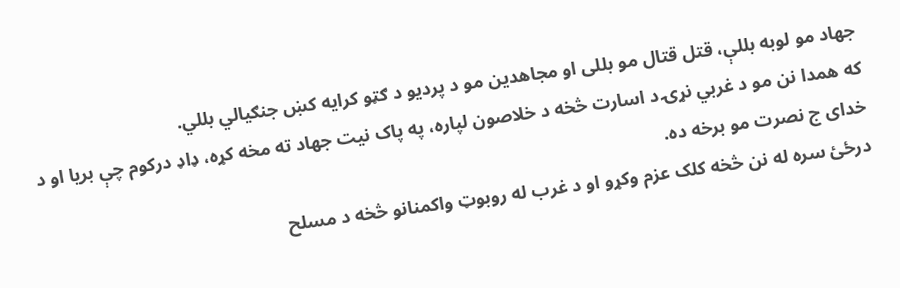جهاد مو لوبه بللې، قتل قتال مو بللی او مجاهدین مو د پردیو د ګټو کرایه کښ جنګیالي بللي.
که همدا نن مو د غربي نړۍ د اسارت څخه د خلاصون لپاره، په پاک نیت جهاد ته مخه کړه، ډاډ درکوم چې بریا او د خدای ج نصرت مو برخه ده.
درځئ سره له نن څخه کلک عزم وکړو او د غرب له روبوټ واکمنانو څخه د مسلح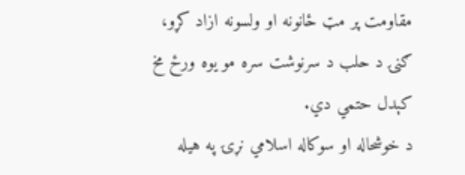مقاومت پر مټ ځانونه او ولسونه ازاد کړو، ګنۍ د حلب د سرنوشت سره مو یوه ورځ مخ کېدل حتمي دي.
د خوشحاله او سوکاله اسلامي نړۍ په هیله